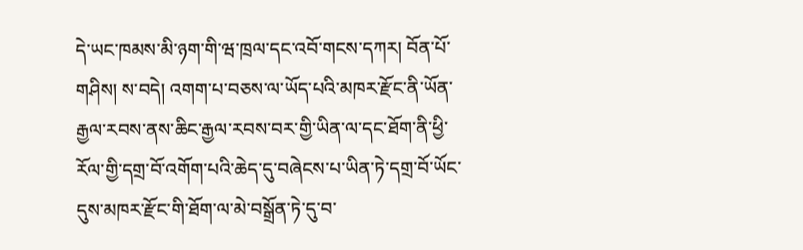དེ་ཡང་ཁམས་མི་ཉག་གི་ཝ་ཁྲལ་དང་འབོ་གངས་དཀར། བོན་པོ་གཤིས། ས་བདེ། འགག་པ་བཅས་ལ་ཡོད་པའི་མཁར་རྫོང་ནི་ཡོན་རྒྱལ་རབས་ནས་ཆིང་རྒྱལ་རབས་བར་གྱི་ཡིན་ལ་དང་ཐོག་ནི་ཕྱི་རོལ་གྱི་དགྲ་བོ་འགོག་པའི་ཆེད་དུ་བཞེངས་པ་ཡིན་ཏེ་དགྲ་བོ་ཡོང་དུས་མཁར་རྫོང་གི་ཐོག་ལ་མེ་བསྒྲོན་ཏེ་དུ་བ་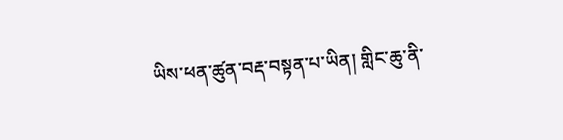ཡིས་ཕན་ཚུན་བརྡ་བསྟན་པ་ཡིན། གླིང་ཆུ་ནི་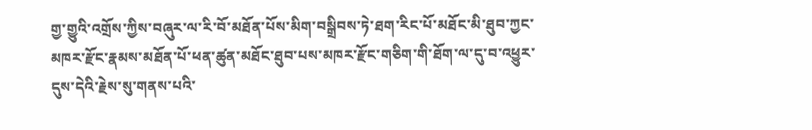གྱ་གྱུའི་འགྲོས་ཀྱིས་བཞུར་ལ་རི་བོ་མཐོན་པོས་མིག་བསྒྲིབས་ཏེ་ཐག་རིང་པོ་མཐོང་མི་ཐུབ་ཀྱང་མཁར་རྫོང་རྣམས་མཐོན་པོ་ཕན་ཚུན་མཐོང་ཐུབ་པས་མཁར་རྫོང་གཅིག་གི་ཐོག་ལ་དུ་བ་འཕྱུར་དུས་དེའི་རྗེས་སུ་གནས་པའི་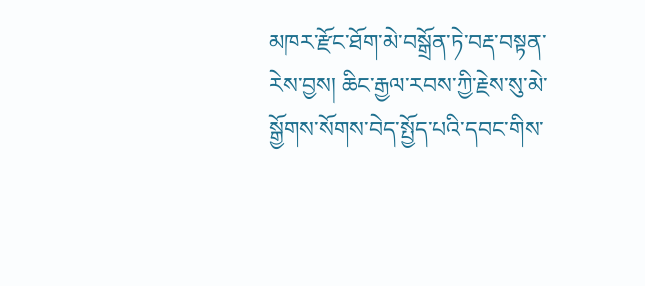མཁར་རྫོང་ཐོག་མེ་བསྒྲོན་ཏེ་བརྡ་བསྟན་རེས་བྱས། ཆིང་རྒྱལ་རབས་ཀྱི་རྗེས་སུ་མེ་སྒྱོགས་སོགས་བེད་སྤྱོད་པའི་དབང་གིས་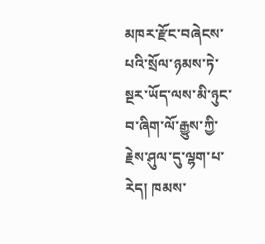མཁར་རྫོང་བཞེངས་པའི་སྲོལ་ཉམས་ཏེ་སྔར་ཡོད་ལས་མི་ཉུང་བ་ཞིག་ལོ་རྒྱུས་ཀྱི་རྗེས་ཤུལ་དུ་ལྷག་པ་རེད། ཁམས་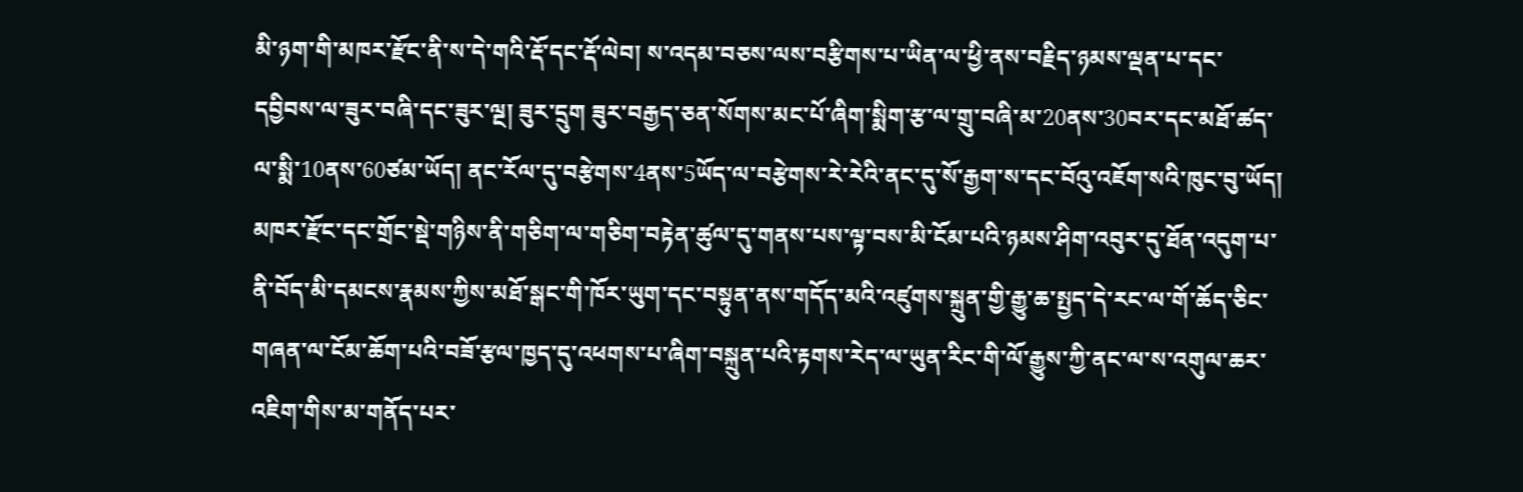མི་ཉག་གི་མཁར་རྫོང་ནི་ས་དེ་གའི་རྡོ་དང་རྡོ་ལེབ། ས་འདམ་བཅས་ལས་བརྩིགས་པ་ཡིན་ལ་ཕྱི་ནས་བརྗིད་ཉམས་ལྡན་པ་དང་དབྱིབས་ལ་ཟུར་བཞི་དང་ཟུར་ལྔ། ཟུར་དྲུག ཟུར་བརྒྱད་ཅན་སོགས་མང་པོ་ཞིག་སྨིག་རྩ་ལ་གྲུ་བཞི་མ་20ནས་30བར་དང་མཐོ་ཚད་ལ་སྨི་10ནས་60ཙམ་ཡོད། ནང་རོལ་དུ་བརྩེགས་4ནས་5ཡོད་ལ་བརྩེགས་རེ་རེའི་ནང་དུ་སོ་རྒྱག་ས་དང་བོའུ་འཇོག་སའི་ཁུང་བུ་ཡོད། མཁར་རྫོང་དང་གྲོང་སྡེ་གཉིས་ནི་གཅིག་ལ་གཅིག་བརྟེན་ཚུལ་དུ་གནས་པས་ལྟ་བས་མི་ངོམ་པའི་ཉམས་ཤིག་འབུར་དུ་ཐོན་འདུག་པ་ནི་བོད་མི་དམངས་རྣམས་ཀྱིས་མཐོ་སྒང་གི་ཁོར་ཡུག་དང་བསྟུན་ནས་གདོད་མའི་འཛུགས་སྐྲུན་གྱི་རྒྱུ་ཆ་སྤྱད་དེ་རང་ལ་གོ་ཆོད་ཅིང་གཞན་ལ་ངོམ་ཆོག་པའི་བཟོ་རྩལ་ཁྱད་དུ་འཕགས་པ་ཞིག་བསྐྲུན་པའི་རྟགས་རེད་ལ་ཡུན་རིང་གི་ལོ་རྒྱུས་ཀྱི་ནང་ལ་ས་འགུལ་ཆར་འཇིག་གིས་མ་གནོད་པར་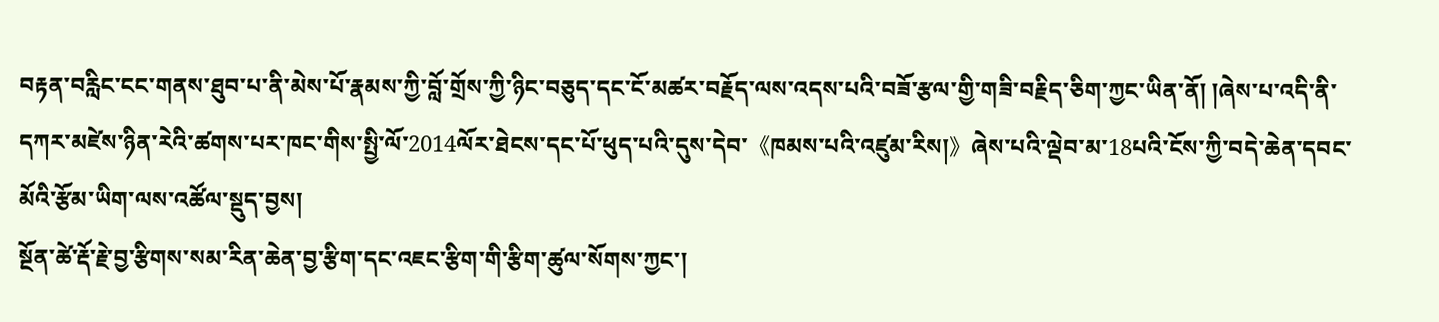བརྟན་བརླིང་ངང་གནས་ཐུབ་པ་ནི་མེས་པོ་རྣམས་ཀྱི་བློ་གྲོས་ཀྱི་ཉིང་བཅུད་དང་ངོ་མཚར་བརྗོད་ལས་འདས་པའི་བཟོ་རྩལ་གྱི་གཟི་བརྗིད་ཅིག་ཀྱང་ཡིན་ནོ། །ཞེས་པ་འདི་ནི་དཀར་མཛེས་ཉིན་རེའི་ཚགས་པར་ཁང་གིས་སྤྱི་ལོ་2014ལོར་ཐེངས་དང་པོ་ཕུད་པའི་དུས་དེབ་《ཁམས་པའི་འཛུམ་རིས།》ཞེས་པའི་ལྡེབ་མ་18པའི་ངོས་ཀྱི་བདེ་ཆེན་དབང་མོའི་རྩོམ་ཡིག་ལས་འཚོལ་སྡུད་བྱས།
སྔོན་ཚེ་རྡོ་རྗེ་བྱ་རྩིགས་སམ་རིན་ཆེན་བྱ་རྩིག་དང་འཇང་རྩིག་གི་རྩིག་ཚུལ་སོགས་ཀྱང་།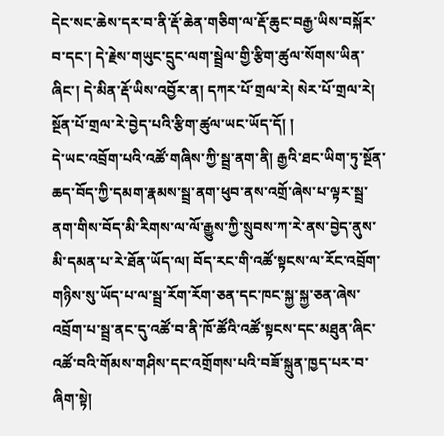དེང་སང་ཆེས་དར་བ་ནི་རྡོ་ཆེན་གཅིག་ལ་རྡོ་ཆུང་བརྒྱ་ཡིས་བསྐོར་བ་དང་། དེ་རྗེས་གཡུང་དྲུང་ལག་སྦྲེལ་གྱི་རྩིག་ཚུལ་སོགས་ཡིན་ཞིང་། དེ་མིན་རྡོ་ཡིས་འབྱོར་ན། དཀར་པོ་གྲལ་རེ། སེར་པོ་གྲལ་རེ། སྔོན་པོ་གྲལ་རེ་བྱེད་པའི་རྩིག་ཚུལ་ཡང་ཡོད་དོ། །
དེ་ཡང་འབྲོག་པའི་འཚོ་གཞིས་ཀྱི་སྦྲ་ནག་ནི། རྒྱའི་ཐང་ཡིག་ཏུ་སྔོན་ཆད་བོད་ཀྱི་དམག་རྣམས་སྦྲ་ནག་ཕུབ་ནས་འགྲོ་ཞེས་པ་ལྟར་སྦྲ་ནག་གིས་བོད་མི་རིགས་ལ་ལོ་རྒྱུས་ཀྱི་སྲུབས་ཀ་རེ་ནས་བྱེད་ནུས་མི་དམན་པ་རེ་ཐོན་ཡོད་ལ། བོད་རང་གི་འཚོ་སྟངས་ལ་རོང་འབྲོག་གཉིས་སུ་ཡོད་པ་ལ་སྦྲ་རོག་རོག་ཅན་དང་ཁང་སྐྱ་སྐྱ་ཅན་ཞེས་འབྲོག་པ་སྦྲ་ནང་དུ་འཚོ་བ་ནི་ཁོ་ཚོའི་འཚོ་སྟངས་དང་མཐུན་ཞིང་འཚོ་བའི་གོམས་གཤིས་དང་འགྲོགས་པའི་བཟོ་སྐྲུན་ཁྱད་པར་བ་ཞིག་སྟེ།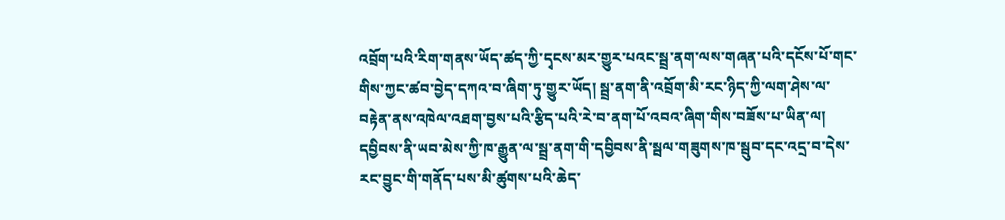འབྲོག་པའི་རིག་གནས་ཡོད་ཚད་ཀྱི་དྭངས་མར་གྱུར་པའང་སྦྲ་ནག་ལས་གཞན་པའི་དངོས་པོ་གང་གིས་ཀྱང་ཚབ་བྱེད་དཀའ་བ་ཞིག་ཏུ་གྱུར་ཡོད། སྦྲ་ནག་ནི་འབྲོག་མི་རང་ཉིད་ཀྱི་ལག་ཤེས་ལ་བརྟེན་ནས་འཁེལ་འཐག་བྱས་པའི་རྩིད་པའི་རེ་བ་ནག་པོ་འབའ་ཞིག་གིས་བཟོས་པ་ཡིན་ལ། དབྱིབས་ནི་ཡབ་མེས་ཀྱི་ཁ་རྒྱུན་ལ་སྦྲ་ནག་གི་དབྱིབས་ནི་སྦལ་གཟུགས་ཁ་སྦུབ་དང་འདྲ་བ་དེས་རང་བྱུང་གི་གནོད་པས་མི་ཚུགས་པའི་ཆེད་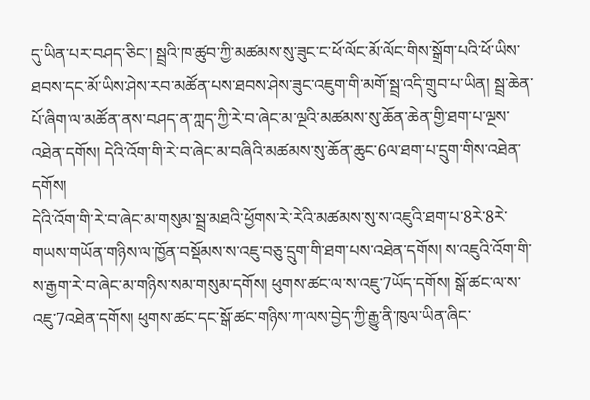དུ་ཡིན་པར་བཤད་ཅིང་། སྦྲའི་ཁ་ཚུབ་ཀྱི་མཚམས་སུ་ཟུང་ང་ཕོ་ལོང་མོ་ལོང་གིས་སྒྲོག་པའི་ཕོ་ཡིས་ཐབས་དང་མོ་ཡིས་ཤེས་རབ་མཚོན་པས་ཐབས་ཤེས་ཟུང་འཇུག་གི་མགོ་སྦྲ་འདི་གྲུབ་པ་ཡིན། སྦྲ་ཆེན་པོ་ཞིག་ལ་མཚོན་ནས་བཤད་ན་ཀླད་ཀྱི་རེ་བ་ཞེང་མ་ལྔའི་མཚམས་སུ་ཆོན་ཆེན་གྱི་ཐག་པ་ལྔས་འཐེན་དགོས། དེའི་འོག་གི་རེ་བ་ཞེང་མ་བཞིའི་མཚམས་སུ་ཆོན་ཆུང་6ལ་ཐག་པ་དྲུག་གིས་འཐེན་དགོས།
དེའི་འོག་གི་རེ་བ་ཞེང་མ་གསུམ་སྦྲ་མཐའི་ཕྱོགས་རེ་རེའི་མཚམས་སུ་ས་འཇུའི་ཐག་པ་8རེ་8རེ་གཡས་གཡོན་གཉིས་ལ་ཁྱོན་བསྡོམས་ས་འཇུ་བཅུ་དྲུག་གི་ཐག་པས་འཐེན་དགོས། ས་འཇུའི་འོག་གི་ས་རྒྱག་རེ་བ་ཞེང་མ་གཉིས་སམ་གསུམ་དགོས། ཕུགས་ཚང་ལ་ས་འཇུ་7ཡོད་དགོས། སྒོ་ཚང་ལ་ས་འཇུ་7འཐེན་དགོས། ཕུགས་ཚང་དང་སྒོ་ཚང་གཉིས་ཀ་ལས་བྱེད་ཀྱི་རྒྱུ་ནི་ཁུལ་ཡིན་ཞིང་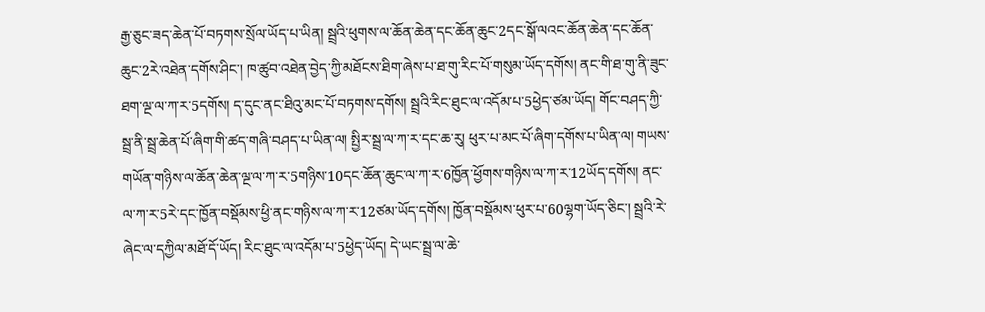རྒྱ་ཅུང་ཟད་ཆེན་པོ་བཏགས་སྲོལ་ཡོད་པ་ཡིན། སྦྲའི་ཕུགས་ལ་ཆོན་ཆེན་དང་ཆོན་ཆུང་2དང་སྒོ་ལའང་ཆོན་ཆེན་དང་ཆོན་ཆུང་2རེ་འཐེན་དགོས་ཤིང་། ཁ་ཚུབ་འཐེན་བྱེད་ཀྱི་མཐོངས་ཐིག་ཞེས་པ་ཐ་གུ་རིང་པོ་གསུམ་ཡོད་དགོས། ནང་གི་ཐ་གུ་ནི་ཟུང་ཐག་ལྔ་ལ་ཀ་ར་5དགོས། ད་དུང་ནང་ཐིའུ་མང་པོ་བཏགས་དགོས། སྦྲའི་རིང་ཐུང་ལ་འདོམ་པ་5ཕྱེད་ཙམ་ཡོད། གོང་བཤད་ཀྱི་སྦྲ་ནི་སྦྲ་ཆེན་པོ་ཞིག་གི་ཚད་གཞི་བཤད་པ་ཡིན་ལ། སྤྱིར་སྦྲ་ལ་ཀ་ར་དང་ཆ་རུ། ཕུར་པ་མང་པོ་ཞིག་དགོས་པ་ཡིན་ལ། གཡས་གཡོན་གཉིས་ལ་ཆོན་ཆེན་ལྔ་ལ་ཀ་ར་5གཉིས་10དང་ཆོན་ཆུང་ལ་ཀ་ར་6ཁྱོན་ཕྱོགས་གཉིས་ལ་ཀ་ར་12ཡོད་དགོས། ནང་ལ་ཀ་ར་5རེ་དང་ཁྱོན་བསྡོམས་ཕྱི་ནང་གཉིས་ལ་ཀ་ར་12ཙམ་ཡོད་དགོས། ཁྱོན་བསྡོམས་ཕུར་པ་60ལྷག་ཡོད་ཅིང་། སྦྲའི་རེ་ཞེང་ལ་དཀྱིལ་མཐོ་དོ་ཡོད། རིང་ཐུང་ལ་འདོམ་པ་5ཕྱེད་ཡོད། དེ་ཡང་སྦྲ་ལ་ཆེ་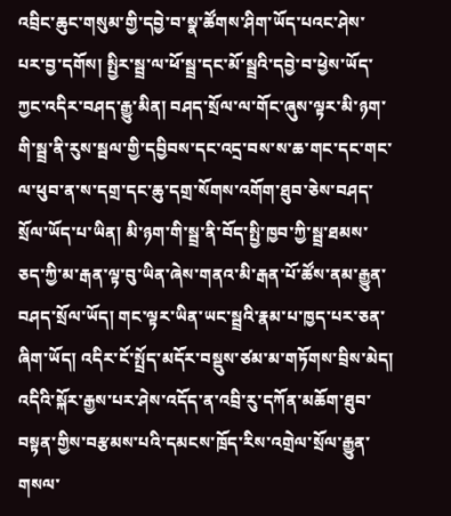འབྲིང་ཆུང་གསུམ་གྱི་དབྱེ་བ་སྣ་ཚོགས་ཤིག་ཡོད་པའང་ཤེས་པར་བྱ་དགོས། སྤྱིར་སྦྲ་ལ་ཕོ་སྦྲ་དང་མོ་སྦྲའི་དབྱེ་བ་ཕྱེས་ཡོད་ཀྱང་འདིར་བཤད་རྒྱུ་མིན། བཤད་སྲོལ་ལ་གོང་ཞུས་ལྟར་མི་ཉག་གི་སྦྲ་ནི་རུས་སྦལ་གྱི་དབྱིབས་དང་འདྲ་བས་ས་ཆ་གང་དང་གང་ལ་ཕུབ་ན་ས་དགྲ་དང་ཆུ་དགྲ་སོགས་འགོག་ཐུབ་ཅེས་བཤད་སྲོལ་ཡོད་པ་ཡིན། མི་ཉག་གི་སྦྲ་ནི་བོད་སྤྱི་ཁྱབ་ཀྱི་སྦྲ་ཐམས་ཅད་ཀྱི་མ་རྒན་ལྟ་བུ་ཡིན་ཞེས་གནའ་མི་རྒན་པོ་ཚོས་ནམ་རྒྱུན་བཤད་སྲོལ་ཡོད། གང་ལྟར་ཡིན་ཡང་སྦྲའི་རྣམ་པ་ཁྱད་པར་ཅན་ཞིག་ཡོད། འདིར་ངོ་སྤྲོད་མདོར་བསྡུས་ཙམ་མ་གཏོགས་བྲིས་མེད། འདིའི་སྐོར་རྒྱས་པར་ཤེས་འདོད་ན་འབྲི་རུ་དཀོན་མཆོག་ཐུབ་བསྟན་གྱིས་བརྩམས་པའི་དམངས་ཁྲོད་རིས་འགྲེལ་སྲོལ་རྒྱུན་གསལ་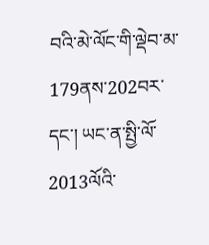བའི་མེ་ལོང་གི་ལྡེབ་མ་179ནས་202བར་དང་། ཡང་ན་སྤྱི་ལོ་2013ལོའི་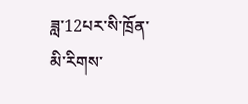ཟླ་12པར་སི་ཁྲོན་མི་རིགས་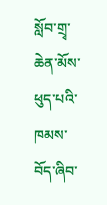སློབ་གྲྭ་ཆེན་མོས་ཕུད་པའི་ཁམས་བོད་ཞིབ་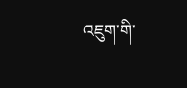འཇུག་གི་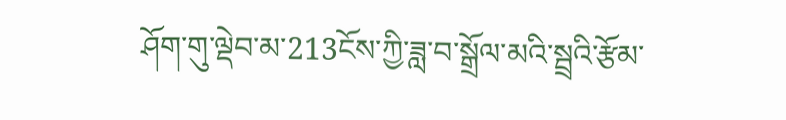ཤོག་གུ་ལྡེབ་མ་213ངོས་ཀྱི་ཟླ་བ་སྒྲོལ་མའི་སྦྲའི་རྩོམ་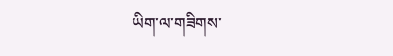ཡིག་ལ་གཟིགས་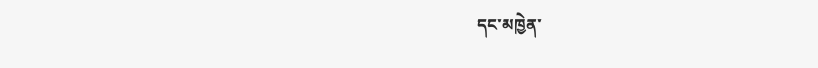དང་མཁྱེན་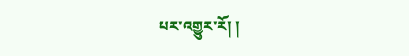པར་འགྱུར་རོ། །